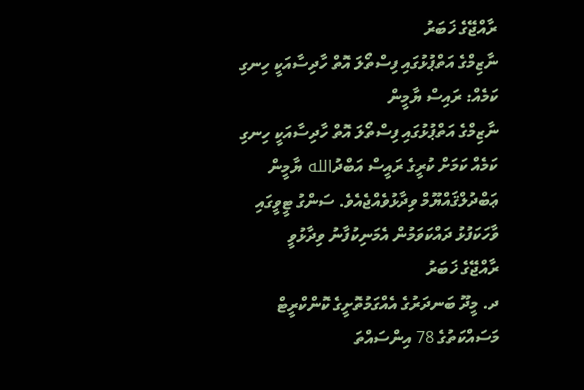ރާއްޖޭގެ ޚަބަރު
ނާޒިމްގެ އަތްޕުޅުގައި ފިސްތޯލަ އޮތް ހާދިސާއަކީ ހިނގި ކަމެއް: ރައިސް ޔާމީން
ނާޒިމްގެ އަތްޕުޅުގައި ފިސްތޯލަ އޮތް ހާދިސާއަކީ ހިނގި ކަމެއް ކަމަށް ކުރީގެ ރައީސް އަބްދުالله ޔާމީން ޢަބްދުލްޤައްޔޫމް ވިދާޅުވެއްޖެއެވެ. ސަންގު ޓީވީގައި ވާހަކަފުޅު ދައްކަވަމުން އެމަނިކުފާނު ވިދާޅުވީ
ރާއްޖޭގެ ޚަބަރު
ދ. މީދޫ ބަނދަރުގެ އެއްގަމުތޮށީގެ ކޮންކްރީޓް މަސައްކަތުގެ 78 އިންސައްތަ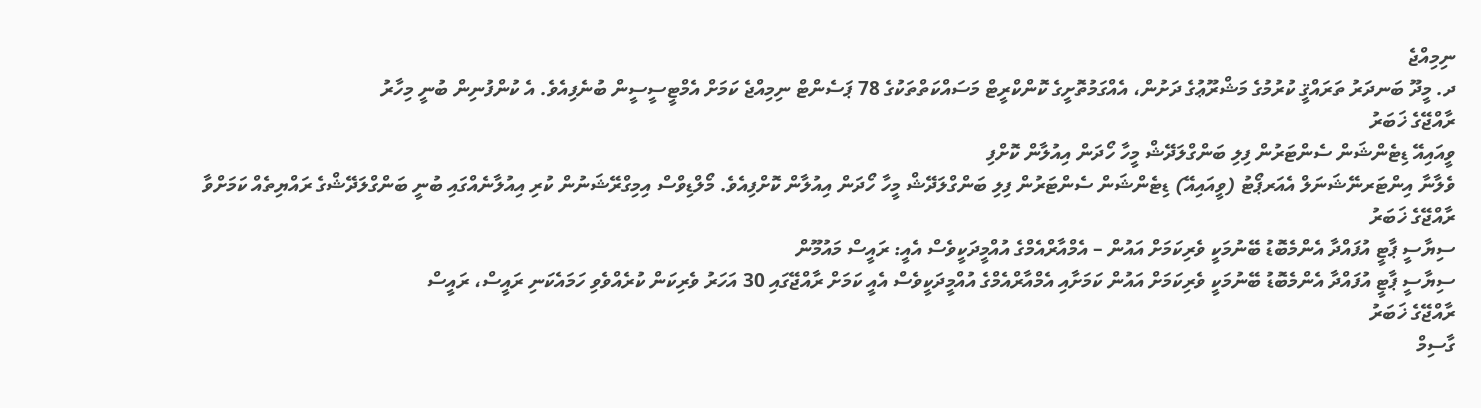ނިމިއްޖެ
ދ. މީދޫ ބަނދަރު ތަރައްޤީ ކުރުމުގެ މަޝްރޫޢުގެ ދަށުން، އެއްގަމުތޮށީގެ ކޮންކްރީޓް މަސައްކަތްތަކުގެ 78 ޕަސެންޓް ނިމިއްޖެ ކަމަށް އެމްޓީސީސީން ބުނެފިއެވެ. އެ ކުންފުނިން ބުނީ މިހާރު
ރާއްޖޭގެ ޚަބަރު
ވީއައިއޭ ޑިޓެންޝަން ސެންޓަރުން ފިލި ބަންގްލަދޭޝް މީހާ ހޯދަން އިއުލާން ކޮށްފި
ވެލާނާ އިންޓަރނޭޝަނަލް އެއަރޕޯޓު (ވީއައިއޭ) ޑިޓެންޝަން ސެންޓަރުން ފިލި ބަންގްލަދޭޝް މީހާ ހޯދަން އިއުލާން ކޮށްފިއެވެ. މޯލްޑިވްސް އިމިގްރޭޝަނުން ކުރި އިއުލާނެއްގައި ބުނީ ބަންގްލަދޭޝްގެ ރައްޔިތެއް ކަމަށްވާ
ރާއްޖޭގެ ޚަބަރު
ސިޔާސީ ޕާޓީ އުފައްދާ އެންމެބޮޑު ބޭނުމަކީ ވެރިކަމަށް އައުން – އެމްއާރްއެމްގެ އުއްމީދަކީވެސް އެއީ: ރައީސް މައުމޫން
ސިޔާސީ ޕާޓީ އުފައްދާ އެންމެބޮޑު ބޭނުމަކީ ވެރިކަމަށް އައުން ކަމަށާއި އެމްއާރްއެމްގެ އުއްމީދަކީވެސް އެއީ ކަމަށް ރާއްޖޭގައި 30 އަހަރު ވެރިކަން ކުރެއްވެވި ހަމައެކަނި ރައީސް، ރައީސް
ރާއްޖޭގެ ޚަބަރު
ގާސިމް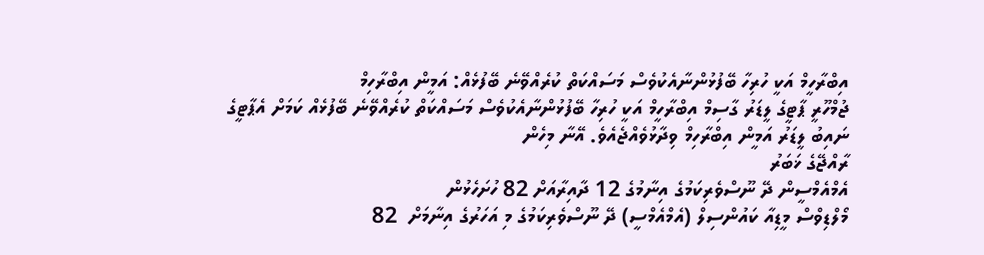އިބްރާހީމް އަކީ ހުރިހާ ބޭފުޅުންނާއެކުވެސް މަސައްކަތް ކުރެއްވޭނެ ބޭފުޅެއް: އަމީން އިބްރާހިމް
ޖުމްހޫރީ ޕާޓީގެ ލީޑަރު ގާސިމް އިބްރާހީމް އަކީ ހުރިހާ ބޭފުޅުންނާއެކުވެސް މަސައްކަތް ކުރެއްވޭނެ ބޭފުޅެއް ކަމަށް އެޕާޓީގެ ނައިބު ލީޑަރު އަމީން އިބްރާހިމް ވިދާޅުވެއްޖެއެވެ. އޭނާ މިހެން
ރާއްޖޭގެ ޚަބަރު
އެމްއެމްސީން ދޭ ނޫސްވެރިކަމުގެ އިނާމުގެ 12 ދާއިރާއަށް 82 ހުށަހެޅުން
މޯލްޑިވްސް މީޑިއާ ކައުންސިލް (އެމްއެމްސީ) ދޭ ނޫސްވެރިކަމުގެ މި އަހަރުގެ އިނާމަށް  82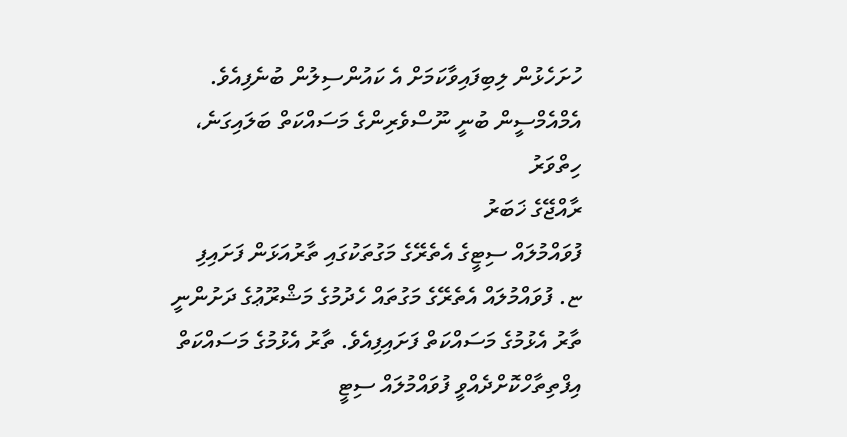ހުށަހެޅުން ލިބިފައިވާކަމަށް އެ ކައުންސިލުން ބުނެފިއެވެ. އެމްއެމްސީން ބުނީ ނޫސްވެރިންގެ މަސައްކަތް ބަލައިގަނެ، ހިތްވަރު
ރާއްޖޭގެ ޚަބަރު
ފުވައްމުލައް ސިޓީގެ އެތެރޭގެ މަގުތަކުގައި ތާރުއަޅަން ފަށައިފި
ޏ. ފުވައްމުލައް އެތެރޭގެ މަގުތައް ހެދުމުގެ މަޝްރޫޢުގެ ދަށުންނީ ތާރު އެޅުމުގެ މަސައްކަތް ފަށައިފިއެވެ. ތާރު އެޅުމުގެ މަސައްކަތް އިފްތިތާހްކޮށްދެއްވީ ފުވައްމުލައް ސިޓީ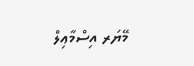މޭޔަރ އިސްމާޢިލް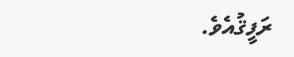ރަފީޤުއެވެ.